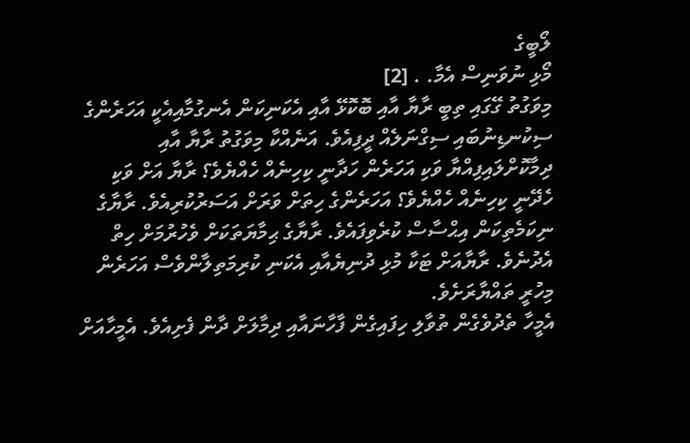ލޯބީގެ
މޯޅި ނުވަނިސް އެމާ. . [2]
މިވަގުތު ގޭގައި ތިބީ ރާޔާ އާއި ބޮކޮޅޭ އާއި އެކަނިކަން އެނގުމާއިއެކީ އަހަރެންގެ ސިކުނޑިނުބައި ސިގްނަލެއް ދީފިއެވެ. އަނެއްކާ މިވަގުތު ރާޔާ އާއި ދިމާކޮށްލައިފިއްޔާ ވަކި އަހަރެން ހަދާނީ ކިހިނެއް ހެއްޔެވެ؟ ރާޔާ އަށް ވަކި ހެދޭނީ ކިހިނެއް ހެއްޔެވެ؟ އަހަރެންގެ ހިތަށް ވަރަށް އަސަރުކުރިއެވެ. ރާޔާގެ ނިކަމެތިކަން އިޙްސާސް ކުރެވިފައެވެ. ރާޔާގެ ޙިމާޔަތަކަށް ވެހުރުމަށް ހިތް އެދުނެވެ. ރާޔާއަށް ޓަކާ މުޅި ދުނިޔެއާއި އެކަނި ކުރިމަތިލާންވެސް އަހަރެން މިހުރީ ތައްޔާރަށެވެ.
އެމީހާ ތެދުވެގެން ތުވާލި ހިފައިގެން ފާހާނައާއި ދިމާލަށް ދާން ފެށިއެވެ. އެމީހާއަށް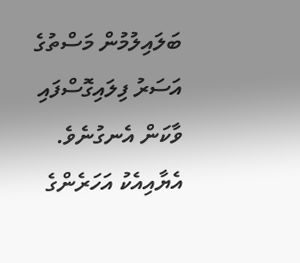ބަލައިލުމުން މަސްތުގެ އަސަރު ފިލައިގޮސްފައި ވާކަން އެނގުނެވެ. އެޔާއިއެކު އަހަރެންގެ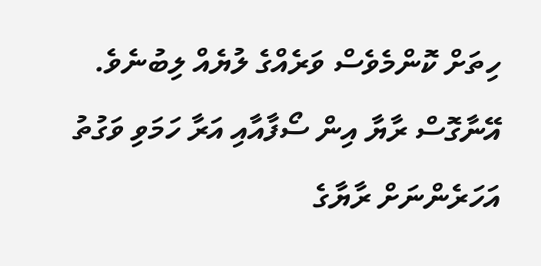ހިތަށް ކޮންމެވެސް ވަރެއްގެ ލުޔެއް ލިބުނެވެ. އޭނާގޮސް ރާޔާ އިން ސޯފާއާއި އަރާ ހަމަވި ވަގުތު އަހަރެންނަށް ރާޔާގެ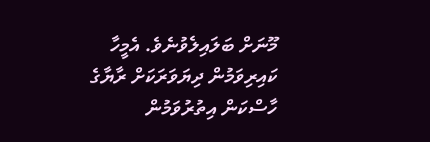މޫނަށް ބަލައިލެވުނެވެ. އެމީހާ ކައިރިވަމުން ދިޔަވަރަކަށް ރާޔާގެ ހާސްކަން އިތުރުވަމުން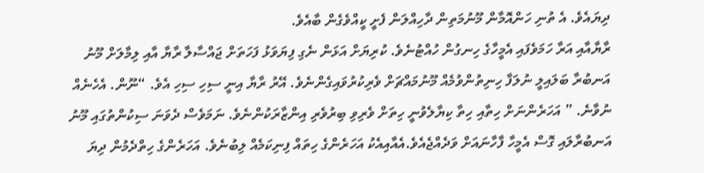ދިޔައެވެ. އެ ތުނި ހަންއޮމާން މޫނުމަތިން ދާހިއްލަން ފެށީ ކީއްވެގެން ބާއެވެ.
ރާޔާއާއި އަރާ ހަމަވެފައި އެމީހާގެ ހިނގުން ހުއްޓުނެވެ. ކުރިޔަށް އަޅަން ނެގި ފިޔަވަޅު ފަހަތަށް ޖައްސާލާ ރާޔާ އާއި ލިމާލަށް މޫނު އަނބުރާ ބަލައިލީ ނުލަފާ ހިނިތުންވުމެއް މޫނުމައްޗަށް ވެރިކުރުވައިގެންނެވެ. އޭރު ރާޔާ އިނީ ސިހި ސިހި އެވެ. “ނޫން. އެހެނެއް ނުވާނެ. ” އަހަރެންނަށް ހިތާއި ހިތާ ކިޔާލެވުނީ ހިތަށް ވެރިވި ބިރުވެރި އިންޒާރަކުންނެވެ. ނަމަވެސް ދެވަނަ ސިކުންތުގައި މޫނު އަނބުރާލައި ގޮސް އެމީހާ ފާހާނައަށް ވަދެއްޖެއެވެ.އެއާއިއެކު އަހަރެންގެ ހިތައް ފިނިކަމެއް ލިބުނެވެ. އަހަރެންގެ ހިތްދެމުން ދިޔަ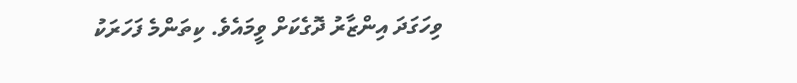ވިހަގަދަ އިންޒާރު ދޮގެކަށް ވީމައެވެ. ކިތަންމެ ފަހަރަކު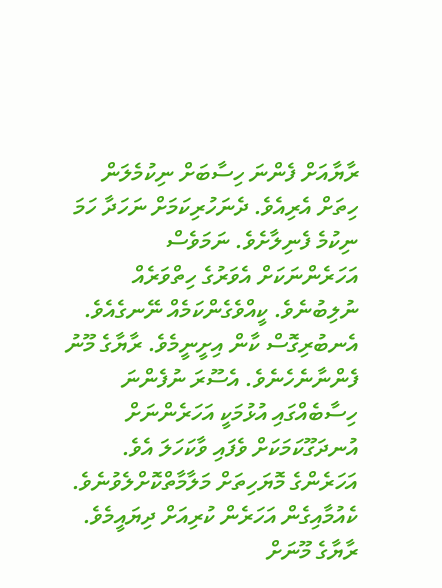ރާޔާއަށް ފެންނަ ހިސާބަށް ނިކުމެލަން ހިތަށް އެރިއެވެ. ދެނަހުރިކަމަށް ނަހަދާ ހަމަ ނިކުމެ ފެނިލާށެވެ. ނަމަވެސް އަހަރެންނަކަށް އެވަރުގެ ހިތްވަރެއް ނުލިބުނެވެ. ކީއްވެގެންކަމެއް ނޭނގެއެވެ.
އެނބުރިގޮސް ކާން އިށީނީމެވެ. ރާޔާގެ މޫނު ފެންނާނެހެނެވެ. އެސޫރަ ނުފެންނަ ހިސާބެއްގައި އުޅުމަކީ އަހަރެންނަށް އުނދަގޫކަމަކަށް ވެފައި ވާކަހަލަ އެވެ. އަހަރެންގެ މޮޔަހިތަށް މަލާމާތްކޮށްލެވުނެވެ. ކެއުމާއިގެން އަހަރެން ކުރިއަށް ދިޔައީމެވެ. ރާޔާގެ މޫނަށް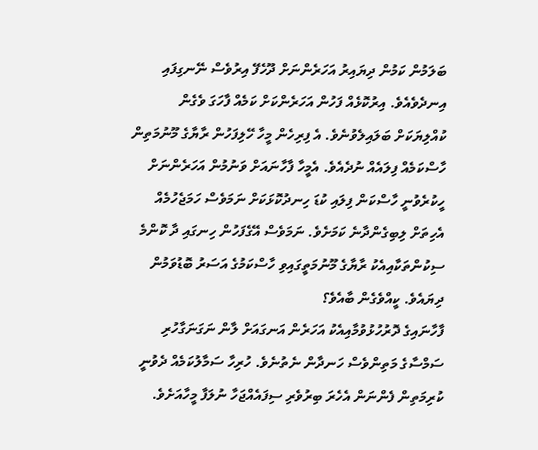ބަލަމުން ކަމުން ދިޔައިރު އަހަރެންނަށް ދޫހެފޭ އިރުވެސް ނޭނގިފައި އިނދެވެއެވެ. އިރުކޮޅެއް ފަހުން އަހަރެންކަށް ކަމެއް ފާހަގަ ވެގެން ކުއްލިޔަކަށް ބަލައިލެވުނެވެ. އެ ފިރިހެން މީހާ ހޭލިފަހުން ރާޔާގެ މޫނުމަތިން ހާސްކަމެއް ފިލައެއް ނުދެއެވެ. އެމީހާ ފާހާނައަށް ވަނުމުން އަހަރެންނަށް ހީކުރެވުނީ ހާސްކަން ފިލައި ކުޑަ ހިނދުކޮޅަކަށް ނަމަވެސް ހަމަޖެހުމެއް އެހިތަށް ލިބިގެންދާނެ ކަމަށެވެ. ނަމަވެސް އޭގެފަހުން ހިނގައި ދާ ކޮންމެ ސިކުންތަކާއިއެކު ރާޔާގެ މޫނުމަތީގައިވި ހާސްކަމުގެ އަސަރު ބޮޑުވަމުން ދިޔައެވެ. ކީއްވެގެން ބާއެވެ؟
ފާހާނައިގެ ދޮރުހުޅުވުމާއިއެކު އަހަރެން އަނގައަށް ލާން ނަގަނަގާހުރި ސަމްސާގެ މަތިންވެސް ހަނދާން ނެތުނެވެ. ހުރިހާ ސަމާލުކަމެއް ދެވުނީ ކުރިމަތިން ފެންނަން އެހެރަ ބިރުވެރި ސިފައެއްޖަހާ ނުލަފާ މީހާއަށެވެ.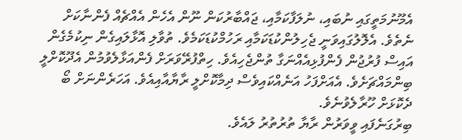އެމޫނުމަތީގައި ނުބައި، ނުލަފާކަމާއި، ޖައްބާރުކަން ނޫން އެހެން އެއްޗެއް ފެންނާކަށް ނެތެވެ. އެލޮލުގައިވަނީ ޖެހިލުންކުޑަކަމާއި ރަހުމްކުޑަކަމެވެ. ތުވާލި އޮޅާލައިގެން ނިކުމެގެން އައިސް ފުރުޖުން ފެންފުޅިއެއްނަގާ ތުންޖެހިއެވެ. ހިތްފުރޭވަރަށް ފެންއަޅާލެވުމުން އެދޫކޮށްލީ ބިންމައްޗަށެވެ. އެއަށްފަހު އަނެއްކައިވެސް ދިމާކޮށްލީ ރާޔާއާއިއެވެ. އަހަރެންނަށް ބޯ ދެކޮޅަށް ހޫރާލެވުނެވެ.
ބިރުގަނެފައި ވީވަރުން ރާޔާ ތުރުތުރު ލައެވެ.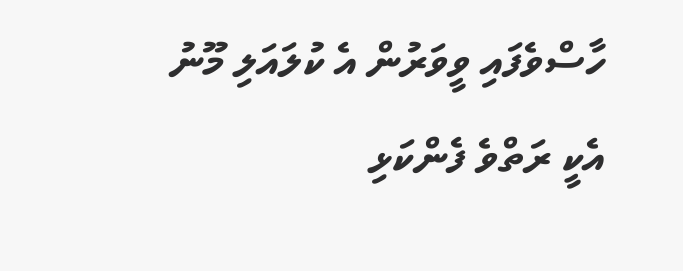ހާސްވެފައި ވީވަރުން އެ ކުލައަލި މޫނު އެކީ ރަތްވެ ފެންކަޅި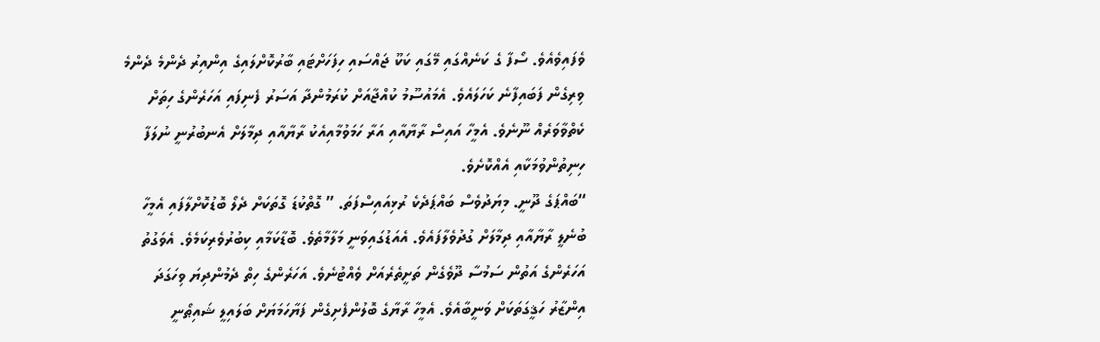ވެފައިވެއެވެ. ސޯފާ ގެ ކަނެއްގައި މޭގައި ކަކޫ ޖައްސައި ހިފަހަށްޓައި ބާރުކޮށްލައިގެ އިންއިރު ދެންމެ ދެންމެ ވިރިގެން ފަބައިފާނެ ކަހަލައެވެ. އެމައުސޫމު ކުއްޖާއަށް ކުރަމުންދާ އަސަރު ފެނިފައި އަހަރެންގެ ހިތަށް ކެތްވާވަރެއް ނޫނެވެ. އެމީހާ އައިސް ރާޔާއާއި އަރާ ހަމަވުމާއިއެކު ރާޔާއާއި ދިމާލަށް އެނބުރުނީ ނުލަފާ ހިނިތުންވުމަކާއި އެއްކޮށެވެ.
“ބައްޕަގެ ދޫނީ. މިޔަދުވެސް ބައްޕަދެކެ ރުޅިއައިސްފަތަ. ” ގޮތްކުޑަ ގޮތަކަށް ދެލޯ ބޮޑުކޮށްލާފައި އެމީހާ ބުނެލީ ރާޔާއާއި ދިމާލަށް ގުދުވެލާފައެވެ. އެއަޑުގައިވަނީ މަލާމާތެވެ. ބޮޑާކަމާއި ކިބުރުވެރިކަމެވެ. އެވަގުތު އަހަރެންގެ އަތުން ސަމުސާ ދޫވެގެން ތަށީތެރެއަށް ވެއްޓުނެވެ. އަހަރެންގެ ހިތް ދެމުންދިޔަ ވިހަގަދަ އިންޒާރު ހަޤީގަތަކަށް ވަނީބާއެވެ. އެމީހާ ރާޔާގެ ބޮލުންފެށިގެން ފަޔާހަމަޔަށް ބަލައިލީ ޝައިޠޯނީ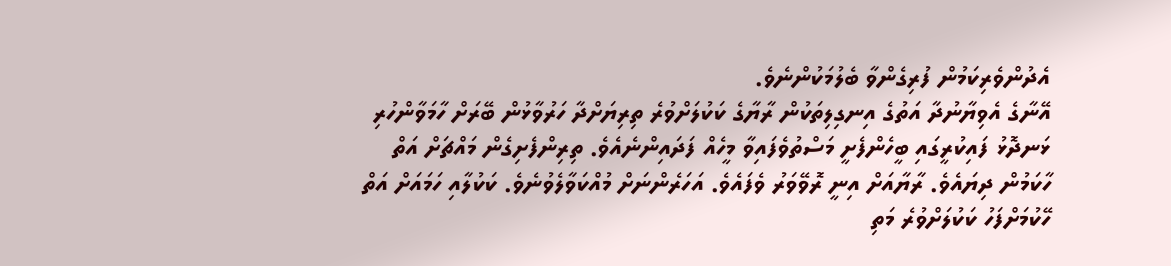އެދުންވެރިކަމުން ފުރިގެންވާ ބެލުމަކުންނެވެ.
އޭނާގެ އެވިޔާނުދާ އަތުގެ އިނގިލިތަކުން ރާޔާގެ ކަކުލަށްވުރެ ތިރިޔަށްދާ ހަރުވާޅުން ބޭރަށް ހާމަވާންހުރި ޅަނދޮޅު ފައިކުރީގައި ބީހެންފެށީ މަސްތުވެފައިވާ މީހެއް ފަދައިންނެއެވެ. ތިރިންފެށިގެން މައްޗަށް އަތް ހާކަމުން ދިޔައެވެ. ރާޔާއަށް އިނީ ރޮވޭވަރު ވެފައެވެ. އަހަރެންނަށް މުއްކަވާލެވުނެވެ. ކަކުލާއި ހަމައަށް އަތް ހޭކުމަށްފަހު ކަކުލަށްވުރެ މަތި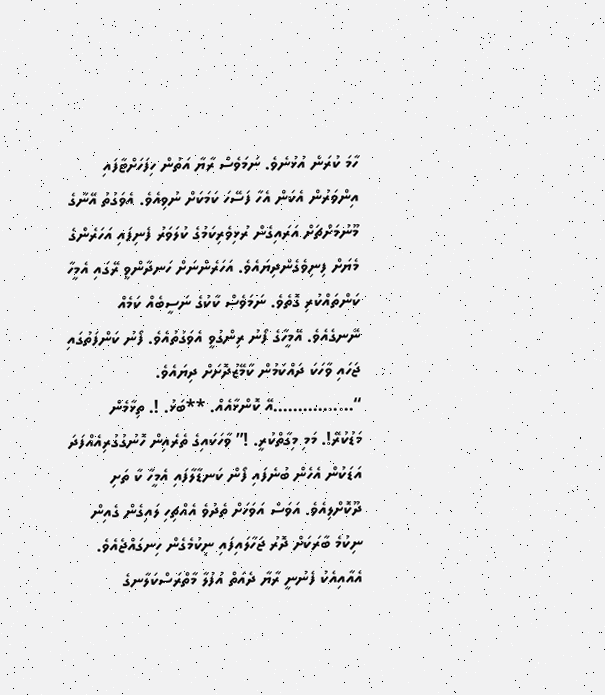ހާމަ ކުރަން އުޅުނެވެ. ނަމަވެސް ރާޔާ އަތުން ހިފަހަށްޓާފައި އިންވަރުން އެކަން އެހާ ފަސޭހަ ކަމަކަށް ނުވިއެވެ. އެވަގުތު އޭނާގެ މޫނުމަށްޗަށް އަރައިގެން ރުޅިވެރިކަމުގެ ކުލަވަރު ފެނިފައި އަހަރެންގެ މެޔަށް ފިނިވެގެންދިޔައެވެ. އަހަރެންނަށް ހަނދާންވީ ރޭގައި އެމީހާ ކަންތައްކުރި ގޮތެވެ. ނަމަވެސް ކާކުގެ ނަސީބެއް ކަމެއް ނޭނގެއެވެ. އޭމީހާގެ ފޯނު ރިންގުވީ އެވަގުތުއެވެ. ފޯނު ކަންފަތުގައި ޖަހައި ވާހަކަ ދައްކަމުން ކާމޭޒުދޮށަށް ދިޔައެވެ.
“…………….އޭ ކޮންޅާއެއް. **ބަޅު. !. ތިޅާމެން މަޑުކުރޭ!. މަމި މިގާތްކުރީ. !” ވާހަކައިގެ ތެރެއިން ހޮނުގުގުރިއެއްފަދަ އަޑަކުން އެހެން ބުނެފައި ފޯން ކަނޑާލާފައި އެމީހާ ކާ ތަށި ދޫކޮށްލިއެވެ. އަވަސް އަވަހަށް ތެދުވެ އެއްޗިހި ލައިގެން ގެއިން ނިކުމެ ބާރަކަށް ދޮރު ޖަހާލައިފައި ނިކުމެގެން ހިނގައްޖެއެވެ. އެއާއިއެކު ފެނުނީ ރާޔާ ދެއަތް އުފުލާ މާތްރަސްކަލާނގެ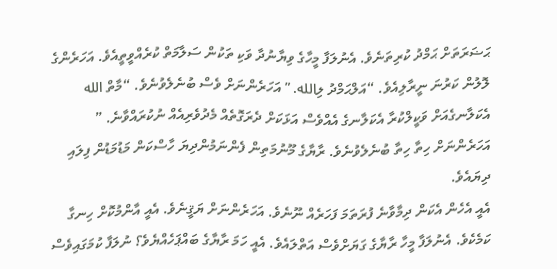ޙަޟަރަތަށް ޙަމްދު ކުރިތަނެވެ. އެނުލަފާ މީހާގެ ވިޔާނުދާ ވަކި ތަކުން ސަލާމަތް ކުރެއްވީތީއެވެ. އަހަރެންގެ ލޮލުން ކަރުނަ ނީރާލިއެވެ. “އަލްޙަމްދު ލިالله. ” އަހަރެންނަށް ވެސް ބުނެލެވުނެވެ. “މާތް الله އެކަލާނގެއަށް ވަކީލްކުރާ އެކަލާނގެ އެއްވެސް އަޅަކަށް ދެރަގޮތެއް މެދުވެރިއެއް ނުކުރައްވާނެ. ” އަހަރެންނަށް ހިތާ ހިތާ ބުނެލެވުނެވެ. ރާޔާގެ މޫނުމަތިން ފެންނަމުންދިޔަ ހާސްކަން މަޑުމަޑުން ފިލައި ދިޔައެވެ.
އެއީ އެހެން އެކަން ދިމާވާނެ ފުރަތަމަ ފަހަރެއް ނޫނެވެ. އަހަރެންނަށް ޔަޤީނެވެ. އެއީ އާންމުކޮށް ހިނގާ ކަމެކެވެ. އެނުލަފާ މީހާ ރާޔާގެ ގަޔަށްވެސް އަތްލައެވެ. އެއީ ހަމަ ރާޔާގެ ބައްޕަހެއްޔެވެ؟ ނުލަފާ ކުމަގައިވެސް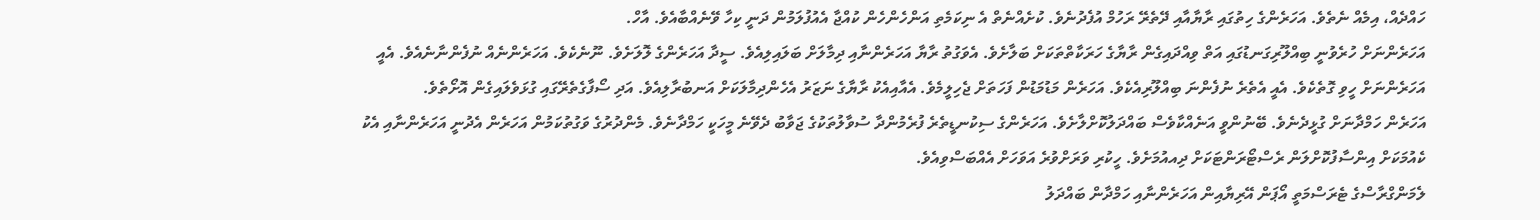ހައްދެއް، އިމެއް ނެތެވެ. އަހަރެންގެ ހިތުގައި ރާޔާއާއި ދޭތެރޭ ރަހުމް އުފެދުނެވެ. ކުށެއްނެތް އެ ނިކަމެތި އަންހެންހެން ކުއްޖާ އެއުފުލަމުން ދަނީ ކިހާ ވޭނެއްބާއެވެ. އާހް.
އަހަރެންނަށް ހުރެވުނީ ބިއްލޫރިގަނޑުގައި އަތް ވިއްދައިގެން ރާޔާގެ ހަރަކާތްތަކަށް ބަލާށެވެ. އެވަގުތު ރާޔާ އަހަރެންނާއި ދިމާލަށް ބަލައިލިއެވެ. ސީދާ އަހަރެންގެ ލޮލަށެވެ. ނޫނެކެވެ. އަހަރެންނެއް ނުފެންނާނެއެވެ. އެއީ އަހަރެންނަށް ހީވި ގޮތެކެވެ. އެއީ އެތެރެ ނުފެންނަ ބިއްލޫރިއެކެވެ. އަހަރެން މަޑުމަޑުން ފަހަތަށް ޖެހިލީމެވެ. އެއާއިއެކު ރާޔާގެ ނަޒަރު އެހެންދިމާލަކަށް އަނބުރާލިއެވެ. އަދި ސޯފާގެތެރޭގައި ގުޅަވެލައިގެން އޮށޯތެވެ.
އަހަރެން ހަމްދާނަށް ގުޅީދެނެވެ. ބޭނުންވީ އަނެއްކާވެސް ބައްދަލުކޮށްލާށެވެ. އަހަރެންގެ ސިކުނޑީތެރެ ފުރެމުންދާ ސުވާލުތަކުގެ ޖަވާބު ދެވޭނެ މީހަކީ ހަމްދާނެވެ. މެންދުރުގެ ވަގުތުކަމުން އަހަރެން އެދުނީ އަހަރެންނާއި އެކު ކެއުމަކަށް އިންސާފުކޮށްލަން ރެސްޓޯރަންޓަކަށް ދިއއުމަށެވެ. ހީކުރި ވަރަށްވުރެ އަވަހަށް އެއްބަސްވިއެވެ.
ލެމަންގްރާސްގެ ޓެރަސްމަތީ އޯޕަން އޭރިޔާއިން އަހަރެންނާއި ހަމްދާން ބައްދަލު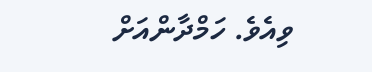ވިއެވެ. ހަމްދާންއަށް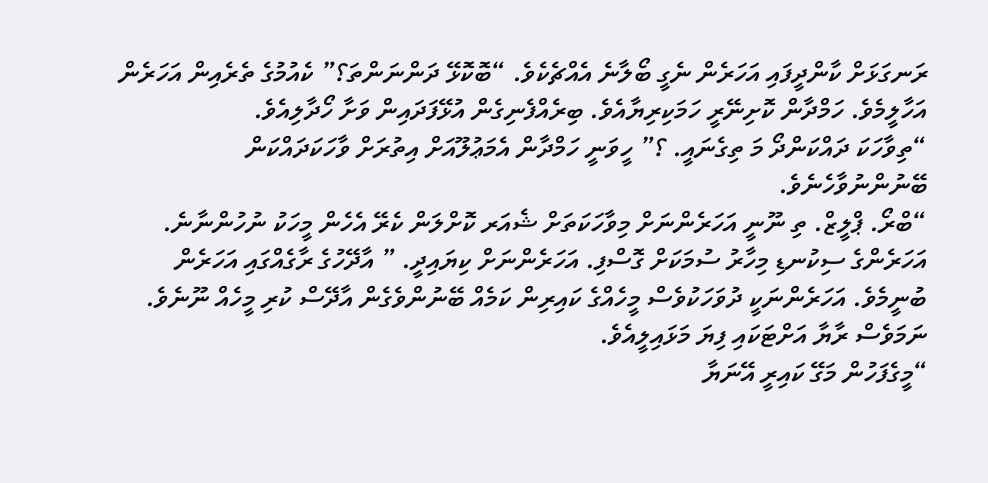ރަނގަޅަށް ކާންދީފައި އަހަރެން ނެގީ ބޯލާނެ އެއްޗެކެވެ. “ބޮކޮޅޭ ދަންނަންތަ؟” ކެއުމުގެ ތެރެއިން އަހަރެން އަހާލީމެވެ. ހަމްދާން ކޮށިނޭރީ ހަމަކިރިޔާއެވެ. ބިރެއްފެނިގެން އުޅޭފަދައިން ވަށާ ހޯދާލިއެވެ.
“ތިވާހަކަ ދައްކަންދޯ މަ ތިގެނައީ. ؟” ހީވަނީ ހަމްދާން އެމަޢުލޫއަށް އިތުރަށް ވާހަކަދައްކަން ބޭނުންނުވާހެނެވެ.
“ބްރޯ. ޕްލީޒް. ތި ނޫނީ އަހަރެންނަށް މިވާހަކަތަށް ޝެއަރ ކޮށްލަން ކެރޭ އެހެން މީހަކު ނުހުންނާނެ. އަހަރެންގެ ސިކުނޑި މިހާރު ސުމަކަށް ގޮސްފި. އަހަރެންނަށް ކިޔައިދީ. ” އާދޭހުގެ ރާގެއްގައި އަހަރެން ބުނީމެވެ. އަހަރެންނަކީ ދުވަހަކުވެސް މީހެއްގެ ކައިރިން ކަމެއް ބޭނުންވެގެން އާދޭސް ކުރި މީހެއް ނޫނެވެ. ނަމަވެސް ރާޔާ އަށްޓަކައި ފިޔަ މަޅައިލީއެވެ.
“މީގެފަހުން މަގޭ ކައިރީ އޭނަޔާ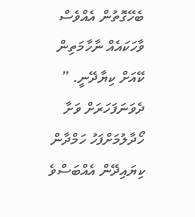ބެހޭގޮތުން އެއްވެސް ވާހަކައެއް ނާހާމަތިން ކޭއަށް ކިޔާދޭނީ. ” ދެވަނަފަހަރަށް ވަށާ ހޯދާލުމަށްފަހު ހަމްދާން ކިޔައިދޭން އެއްބަސްވެ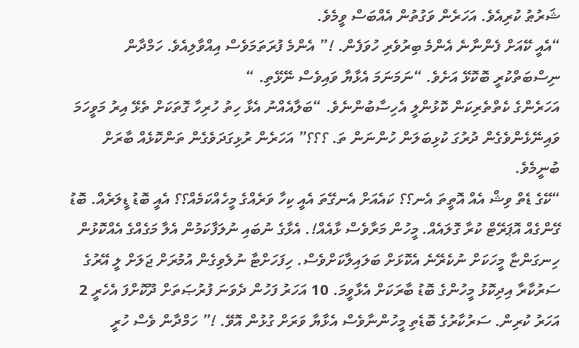ޝަރުޠު ކުރިއެވެ. އަހަރެން ވަގުތުން އެއްބަސް ވީމެވެ.
“އެއީ ކޭއަށް ފެންނާނެ އެންމެ ބިރުވެރި ހުވަފެން. !” އެންމެ ފުރަތަމަވެސް އިއްވާލިއެވެ. ހަމްދާން ނިސްބަތްކުރީ ބޮކޮޅޭ އަށެވެ. “ނަމަނަމަ އެޅާޔާ ވައިވެސް ނޭޅޭތި. “
އަހަރެންގެ ކެތްތެރިކަން ކޮޅުންލީ އެހިސާބުންނެވެ. “ބަލާއެއްނު އެޅާ ހިތު ހުރިހާ ގޮތަކަށް ތެޅޭ އިރު މަވީހަމަ ވައިނޭޅެންވެގެން ދުރުގަ ކުޅިބަލަން ހުންނަން ތަ. ؟؟؟” އަހަރެން ރުޅިގަދަވެގެން ތަންކޮޅެއް ބާރަށް ބުނީމެވެ.
“ކޭގެ ޑެތް ވިޝް އެއް އޮތީތަ އެނ؟؟ ކައެއަށް އެނގޭތަ އެއީ ކިހާ ވަރެއްގެ މީހެއްކަމެއް؟؟ އެއީ ބޮޑު ޑީލަރެއް. ބޮޑު ގޭންގެއް އޮޕަރޭޓް ކުރާ ގޮލައެއް. މީހުން މަރާވެސް ޅާއެއް!. އެޅާގެ ނުބައި ނުލަފާކަމުން އެލާ މަގެއްގެ އެއްކޮޅުން ހިނގަންޏާ މީހަކަށް ނުކެރޭނެ އެކޮޅަށް ބަލައިލާކަށްވެސް. ހިފަހަށްޓާ ނުލެވިގެން އުމުރަށް ޖަލަށް ލީ އޭރުގެ ސަރުކާރާ އިދިކޮޅު މީހުންގެ ބޮޑު ބާރަކަށް އެޅާވީމަ. 10 އަހަރު ފަހުން ދެވަނަ ފުރުޞަތަށް ދޫކޮށްފަ އެހެރީ 2 އަހަރު ކުރިން. ސަރުކާރުގެ ބޮޑެތި މީހުންނާވެސް އެޅާޔާ ވަރަށް ގުޅުން އޮވޭ. !” ހަމްދާން ވެސް ހުރީ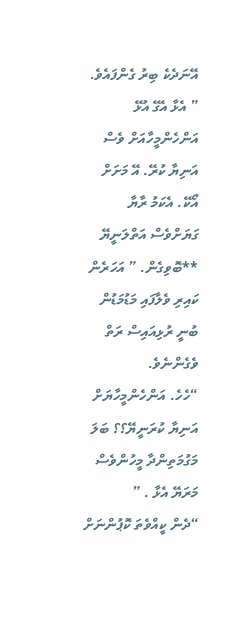އޭނަދެކެ ބިރު ގެންފައެވެ.
” އެޅާ އެގޭ އުޅޭ އަންހެންމީހާއަށް ވެސް އަނިޔާ ކުރޭ. އޭ މަށަށް އޯކޭ. އެކަމު ރާޔާ ގަޔަށްވެސް އަތްލަނީޔޭ **ބޮވިގެން. ” އަހަރެން ކައިރި ވެލާފައި މަޑުމަޑުން ބުނީ ރުޅިއައިސް ރަތް ވެގެންނެވެ.
“ހެހެ. އަންހެންމީހާޔަށް އަނިޔާ ކުރަނީޔޭ؟؟ ބަލަ މަގުމަތިންދާ މީހުންވެސް މަރަޔޭ އެޅާ . ”
“ދެން ކީއްވެތަ ކޮޕުންނަށް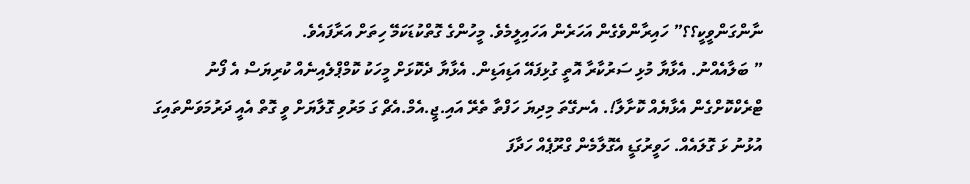ނާންގަންވީކީ؟؟” ހައިރާންވެގެން އަހަރެން އަހައިލީމެވެ. މީހުންގެ ގޮތްކުޑަކަމޭ ހިތަށް އަރާފައެވެ.
” ބަލާއެއްނު. އެޅާޔާ މުޅި ސަރުކާރާ އޮތީ ގުޅިފައޭ އަޑިއަޑިން. އެޅާޔާ ދެކޮޅަށް މީހަކު ކޮމްޕްލެއިނެއް ކުރިޔަސް އެ ފޯނު ޓްރެކްކޮށްގެން އެޅާޔެއް ކޮށާލާ!. އެނގޭތަ މިދިޔަ ހަފްތާ ތެރޭ އައި.ޖީ.އެމް.އެޗް ގަ މަރުވި ގޮލާޔަށް ވީ ގޮތް އެއީ ދަރުމަވަންތައިގަ އުޅުނު ޅަ ގޮލައެއް. ހަވީރުގަޑީ އެގޮލާމެން ގްރޫޕެއް ހަދާފަ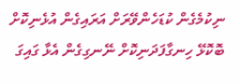ނިކުމެގެން ކުޑަހެންވޭރަށް އަރައިގެން އުޅެނިކޮށް ބޮކޮޅޭ ހިނގާފަދަނިކޮށް ނޭނގިގެން އެޅާ ގައިގަ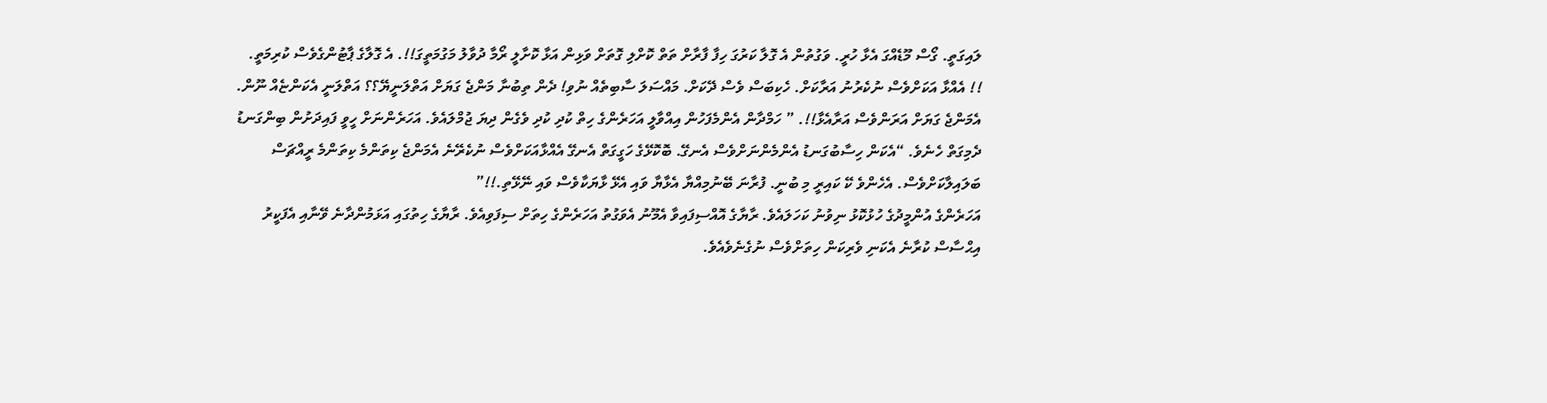ލައިގަތީ. ގޯސް މޫޑެއްގަ އެޅާ ހުރީ. ވަގުތުން އެ ގޮލާ ކަރުގަ ހިފާ ފާރާށް ތަތް ކޮށްލި ގޮތަށް ވަޅިން އަޅާ ކޮށާލީ ރޯމާ ދުވާލު މަގުމަތީގަ!!. އެ ގޮލާގެ ޕާޓުންގެވެސް ކުރިމަތީ. !! އެއްޅާ އަކަށްވެސް ނުކެރުނު އަރާކަށް. ހެކިބަސް ވެސް ދޭކަށް. މައްސަލަ ސާބިތެއް ނުވި! ދެން ތިބުނާ މަންޖެ ގަޔަށް އަތްލަނީޔޭ؟؟ އަތްލަނީ އެކަންޏެއް ނޫން. އެމަންޖެ ގަޔަށް އަރަންވެސް އަރާއެޅާ!!. ” ހަމްދާން އެންމެފަހުން އިއްވާލީ އަހަރެންގެ ހިތް ކުދި ކުދި ވެގެން ދިޔަ ޖުމްލައެވެ. އަހަރެންނަށް ހީވީ ފައިދަށުން ބިންގަނޑު ދެމިގަތް ހެނެވެ. “އެކަން ހިސާބުގަނޑު އެންމެންނަށްވެސް އެނގޭ. ބޮކޮޅޭގެ ހަގީގަތް އެނގޭ އެއްޅާއަކަށްވެސް ނުކެރޭނެ އެމަންޖެ ކިތަންމެ ކިތަންމެ ރީއްޗަސް ބަލައިލާކަށްވެސް. އެހެންވެ ކޭ ކައިރީ މި ބުނީ. ފުރާނަ ބޭނުމިއްޔާ އެޅާޔާ ވައި އެޅޭ ޅާޔަކާވެސް ވައި ނޭޅޭތި.!!”
އަހަރެންގެ އުންމީދުގެ ހުޅުކޮޅު ނިވުނު ކަހަލައެވެ. ރާޔާގެ އޮއްސިފައިވާ އެމޫނު އެވަގުތު އަހަރެންގެ ހިތަށް ސިފަވިއެވެ. ރާޔާގެ ހިތުގައި އަޅަމުންދާނެ ވޭނާއި އެފަކީރު އިޙްސާސް ކުރާނެ އެކަނި ވެރިކަން ހިތަށްވެސް ނުގެނެވެއެވެ.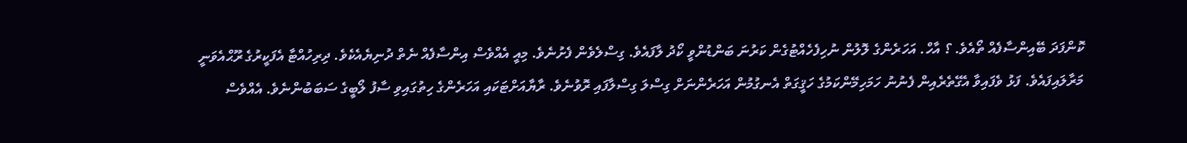ކޮންފަދަ ބޭއިންސާފެއް ތޯއެވެ. ؟ އާހް. އަހަރެންގެ ލޮލުން ނުހިފެހެއްޓުގެން ކަރުނަ ބަންޑުންވީ ކޯދު ލާފައެވެ. ގިސްލެވެން ފެށުނެވެ. މިއީ އެއްވެސް އިންސާފެއް ނެތް ދުނިޔެއެކެވެ. ދިރިހުއްޓާ އެފަކީރުގެ ރޫޙްއެވަނީ މަރާލައިފައެވެ. ފަޅު ވެފައިވާ އެގޭތެރެއިން ފެނުނު ހަމަހިމޭންކަމުގެ ހަޤީގަތް އެނގުމުން އަހަރެންނަށް ގިސްލަ ގިސްލާފައި ރޮވުނެވެ. ރާޔާއަށްޓަކައި އަހަރެންގެ ހިތުގައިވި ސާފު ލޯބީގެ ސަބަބުންނެވެ. އެއްވެސް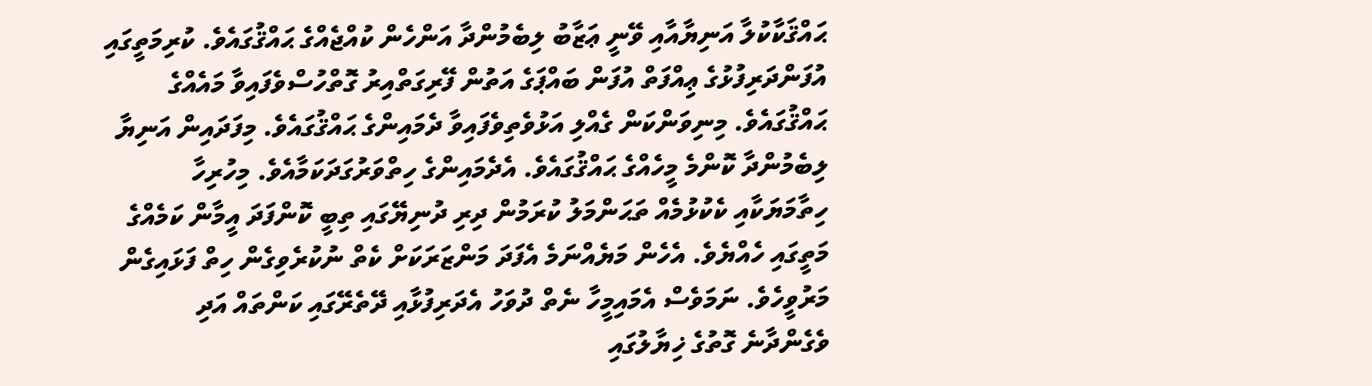ޙައްޤަކާކުލާ އަނިޔާއާއި ވޭނީ ޢަޒާބު ލިބެމުންދާ އަންހެން ކުއްޖެއްގެ ޙައްޤުގައެވެ. ކުރިމަތީގައި އުފަންދަރިފުޅުގެ ޢިއްފަތް އުފަން ބައްޕަގެ އަތުން ފޭރިގަތްއިރު ގޮތްހުސްވެފައިވާ މައެއްގެ ޙައްޤުގައެވެ. މިނިވަންކަން ގެއްލި އަޅުވެތިވެފައިވާ ދެމައިންގެ ޙައްޤުގައެވެ. މިފަދައިން އަނިޔާ ލިބެމުންދާ ކޮންމެ މީހެއްގެ ޙައްޤުގައެވެ. އެދެމައިންގެ ހިތްވަރުގަދަކަމާއެވެ. މިހުރިހާ ހިތާމަޔަކާއި ކެކުޅުމެއް ތަޙަންމަލު ކުރަމުން ދިރި ދުނިޔޭގައި ތިބީ ކޮންފަދަ އީމާން ކަމެއްގެ މަތީގައި ހެއްޔެވެ. އެހެން މަޔެއްނަމެ އެފަދަ މަންޒަރަކަށް ކެތް ނުކުރެވިގެން ހިތް ފަޅައިގެން މަރުވީހެވެ. ނަމަވެސް އެމައިމީހާ ނެތް ދުވަހު އެދަރިފުޅާއި ދޭތެރޭގައި ކަންތައް އަދި ވެގެންދާނެ ގޮތުގެ ޚިޔާލުގައި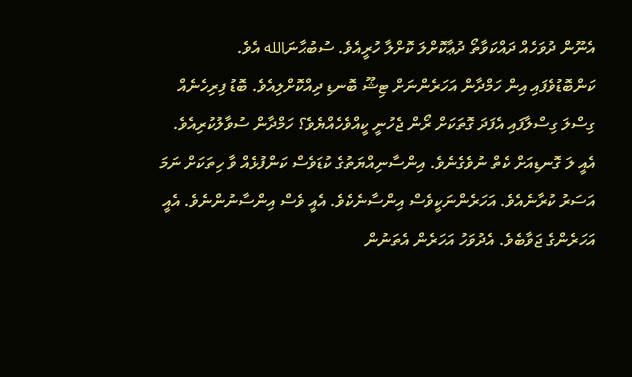އެނޫން ދުވަހެއް ދައްކަވާތޯ ދުޢާކޮށްލަ ކޮށްލާ ހުރީއެވެ. ސުބުޙާނަالله އެވެ.
ކަންބޮޑުވެފައި އިން ހަމްދާން އަހަރެންނަށް ޓިޝޫ ބޮނޑި ދިއްކޮށްލިއެވެ. ބޮޑު ފިރިހެނެއް ގިސްލަ ގިސްލާފައި އެފަދަ ގޮތަކަށް ރޯން ޖެހުނީ ކީއްވެހެއްޔެވެ؟ ހަމްދާން ސުވާލުކުރިއެވެ. އެއީ ލަ ގޮނޑިއަށް ކެތް ނުވެގެނެވެ. އިންސާނިއްޔަތުގެ ކުޑަވެސް ކަންފުޅެއް ވާ ހިތަކަށް ނަމަ އަސަރު ކުރާނެއެވެ. އަހަރެންނަކީވެސް އިންސާނެކެވެ. އެއީ ވެސް އިންސާނުންނެވެ. އެއީ އަހަރެންގެ ޖަވާބެވެ. އެދުވަހު އަހަރެން އެތަނުން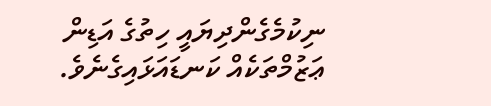ނިކުމެގެންދިޔައީ ހިތުގެ އަޑިން ޢަޒުމްތަކެއް ކަނޑައަޅައިގެނެވެ.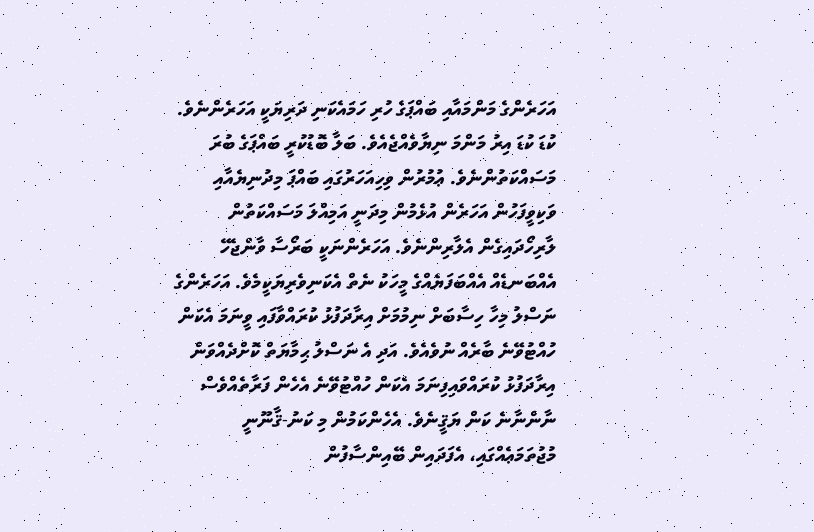އަހަރެންގެ މަންމައާއި ބައްޕަގެ ހުރި ހަމައެކަނި ދަރިޔަކީ އަހަރެންނެވެ. ކުޑަ ކުޑަ އިރު މަންމަ ނިޔާވެއްޖެއެވެ. ބަލާ ބޮޑުކުރީ ބައްޕަގެ ބުރަ މަސައްކަތުންނެވެ. ޢުމުރުން ވިހިއަހަރުގައި ބައްޕަ މިދުނިޔެއާއި ވަކިވީފަހުން އަހަރެން އުޅެމުން މިދަނީ އަމިއްލަ މަސައްކަތުން ލާރިހޯދައިގެން އެލާރިންނެވެ. އަހަރެންނަކީ ބަރޯސާ ވާންޖެހޭ އެއްބަނޑެއް އެއްބަފަޔެއްގެ މީހަކު ނެތް އެކަނިވެރިޔަކީމެވެ. އަހަރެންގެ ނަސްލު މިހާ ހިސާބަށް ނިމުމަށް އިރާދަފުޅު ކުރައްވާފައި ވީނަމަ އެކަން ހުއްޓުވޭނެ ބާރެއް ނުވެއެވެ. އަދި އެ ނަސްލު ޙިމާޔަތް ކޮށްދެއްވަން އިރާދަފުޅު ކުރައްވައިފިނަމަ އެކަން ހުއްޓުވޭނެ އެހެން ފަރާތެއްވެސް ނާންނާނެ ކަން ޔަޤީނެވެ. އެހެންކަމުން މި ކަނު-ޤާނޫނީ މުޖުތަމަޢެއްގައި، އެފަދައިން ބޭއިންސާފުން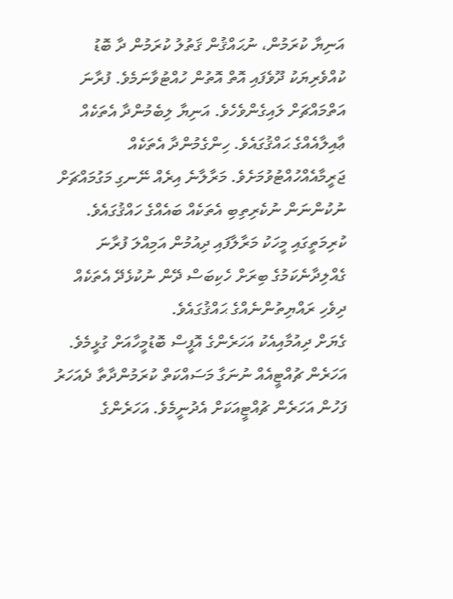އަނިޔާ ކުރަމުން، ނުޙައްޤުން ޤަތުލު ކުރަމުން ދާ ބޮޑު ކުއްވެރިޔަކު ދޫވެފައި އޮތް އޮތުން ހުއްޓުވާނަމެވެ. ފުރާނަ އަތްމައްޗަށް ލައިގެންވެހެވެ. އަނިޔާ ލިބެމުންދާ އެތަކެއް ޢާއިލާއެއްގެ ޙައްޤުގައެވެ. ހިންގެމުންދާ އެތަކެއް ޖަރީމާއެއްހުއްޓުވުމަށެވެ. މަރާލާނެ އިރެއް ނޭނގި މަގުމައްޗަށް ނުކުންނަން ނުކެރިތިބި އެތަކެއް ބައެއްގެ ހައްޤުގައެވެ. ކުރިމަތީގައި މީހަކު މަރާލާފައި ދިއުމުން އަމިއްލަ ފުރާނަ ގެއްލިދާނެކަމުގެ ބިރަށް ހެކިބަސް ދޭން ނުކުޅެދޭ އެތަކެއް ދިވެހި ރައްޔިތުންނެއްގެ ޙައްޤުގައެވެ.
ގެޔަށް ދިއުމާއިއެކު އަހަރެންގެ އޮފީސް ބޮޑުމީހާއަށް ގުޅީމެވެ. އަހަރެން ޗުއްޓީއެއް ނުނަގާ މަސައްކަތް ކުރަމުންދާތާ ދެއަހަރު ފަހުން އަހަރެން ޗުއްޓީއަކަށް އެދުނީމެވެ. އަހަރެންގެ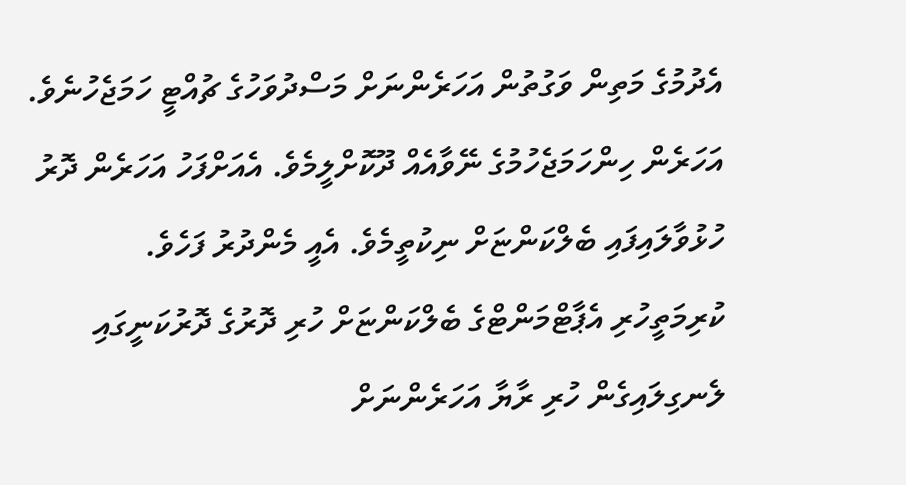އެދުމުގެ މަތިން ވަގުތުން އަހަރެންނަށް މަސްދުވަހުގެ ޗުއްޓީ ހަމަޖެހުނެވެ. އަހަރެން ހިންހަމަޖެހުމުގެ ނޭވާއެއް ދޫކޮށްލީމެވެ. އެއަށްފަހު އަހަރެން ދޮރު ހުޅުވާލައިފައި ބެލްކަންޏަށް ނިކުތީމެވެ. އެއީ މެންދުރު ފަހެވެ.
ކުރިމަތީހުރި އެޕާޓްމަންޓްގެ ބެލްކަންޏަށް ހުރި ދޮރުގެ ދޮރުކަނީގައި ލެނގިލައިގެން ހުރި ރާޔާ އަހަރެންނަށް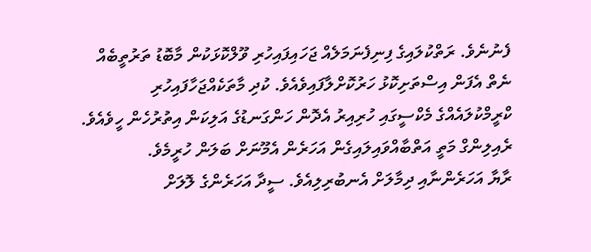ފެނުނެވެ. ރަތްކުލައިގެ ފިނިފެނަމަލެއް ޖަހައިފައިހުރި ވޫލްކޮޅަކުން މާބޮޑު ތަރުތީބެއް ނެތް އެފަން އިސްތަށިކޮޅު ހަރުކޮށްލާފައިވެއެވެ. ކުދި މާތަކެއްޖަހާފައިހުރި ކްރީމްކުލައެއްގެ މެކްސީގައި ހުރިއިރު އެދޮން ހަންގަނޑުގެ އަލިކަން އިތުރުހެން ހީވެއެވެ. ރެއިލިންގް މަތީ އަތްބާއްވައިލައިގެން އަހަރެން އެމޫނަށް ބަލަން ހުރީމެވެ.
ރާޔާ އަހަރެންނާއި ދިމާލަށް އެނބުރިލިއެވެ. ސީދާ އަހަރެންގެ ލޮލަށް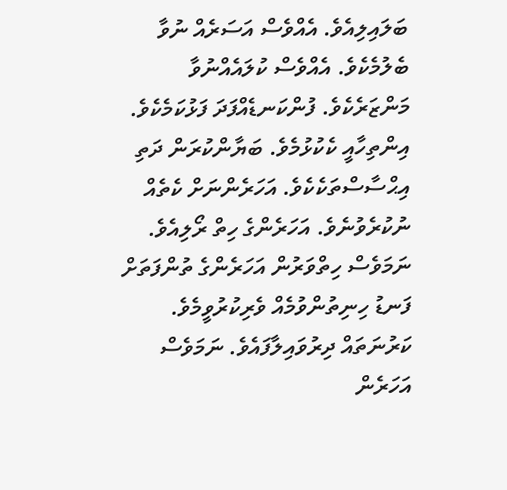ބަލައިލިއެވެ. އެއްވެސް އަސަރެއް ނުވާ ބެލުމެކެވެ. އެއްވެސް ކުލައެއްނުވާ މަންޒަރެކެވެ. ފުންކަނޑެއްފަދަ ފަޅުކަމެކެވެ. އިންތިހާއީ ކެކުޅުމެވެ. ބަޔާންކުރަން ދަތި އިޙްސާސްތަކެކެވެ. އަހަރެންނަށް ކެތެއް ނުކުރެވުނެވެ. އަހަރެންގެ ހިތް ރޯލިއެވެ. ނަމަވެސް ހިތްވަރުން އަހަރެންގެ ތުންފަތަށް ފަނޑު ހިނިތުންވުމެއް ވެރިކުރުވީމެވެ. ކަރުނަތައް ދިރުވައިލާފައެވެ. ނަމަވެސް އަހަރެން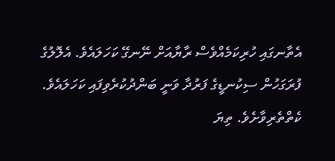އެތާނގައި ހުރިކަމެއްވެސް ރާޔާއަށް ނޭނގޭ ކަހަލައެވެ. އެލޮލުގެ ފުރަގަހުން ސިކުނޑީގެ ފަރުދާ ވަނީ ބަންދުކުރެވިފައި ކަހަލައެވެ.
ކެތްތެރިވާށެވެ. ތިޔަ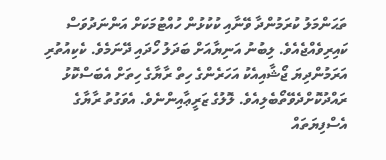ތަޙަންމަލު ކުރަމުންދާ ވޭނާއި ކުކުޅުން ހުއްޓުމަކަށް އަންނަދުވަސް ކައިރިވެއްޖެއެވެ. ލިބުނު އަނިޔާއަށް ބަދަލު ހޯދައި ދޭނަމެވެ. ކެކިއުތުރި އަރަމުންދިޔަ ޖޯޝާއިއެކު އަހަރެންގެ ހިތް ރާޔާގެ ހިތަށް އެބަސްކޮޅު ރައްދުކޮށްދެވޭތޯބެލިއެވެ. ލޮލުގެ ޒަރީޢާއިންނެވެ. އެވަގުތު ރާޔާގެ އެސްފިޔަތައް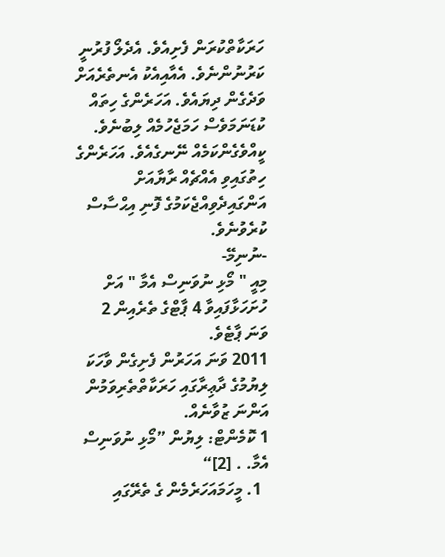ހަރަކާތްކުރަން ފެށިއެވެ. އެދެލޯ ފުރުނީ ކަރުނުންނެވެ. އެއާއިއެކު އެނތެރެއަށް ވަދެގެން ދިޔައެވެ. އަހަރެންގެ ހިތައް ކުޑަނަމަވެސް ހަމަޖެހުމެއް ލިބުނެވެ. ކީއްވެގެންކަމެއް ނޭނގެއެވެ. އަހަރެންގެ ހިތުގައިވި އެއްޗެއް ރާޔާއަށް އަންގައިދެވިއްޖެކަމުގެ ފޮނި އިޙްސާސް ކުރެވުނެވެ.
-ނުނިމޭ-
މިއީ " މޯޅި ނުވަނިސް އެމާ " އަށް ހުށަހަޅާފައިވާ 4 ޕާޓްގެ ތެރެއިން 2 ވަނަ ޕާޓެވެ.
2011 ވަނަ އަހަރުން ފެށިގެން ވާހަކަ ލިޔުމުގެ ދާޢިރާގައި ހަރަކާތްތެރިވަމުން އަންނަ ޒުވާނެއް.
1 ކޮމެންޓް: ލިޔުން ”މޯޅި ނުވަނިސް އެމާ. . [2]“
  1. މީހަމައަހަރެމެން ގެ ތެރޭގައި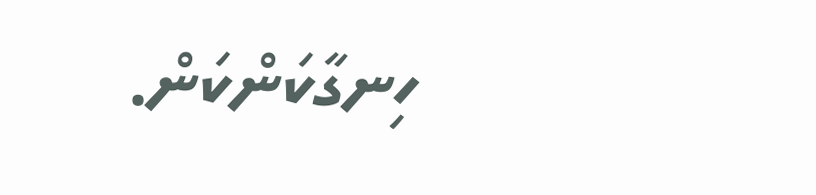ހިނގާކަންކަން.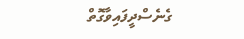ގެނެސްދީފައިވާގޮތް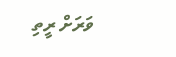ވަރަށް ރީތި